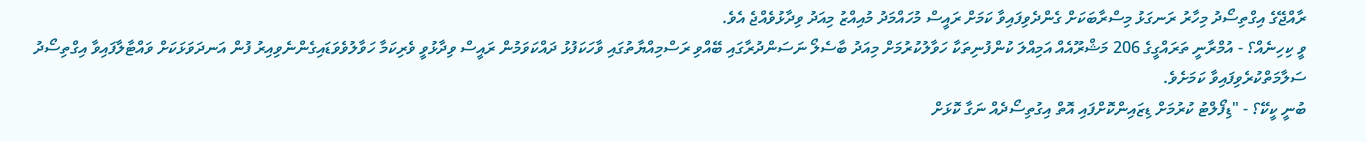ރާއްޖޭގެ އިގްތިސޯދު މިހާރު ރަނގަޅު މިސްރާބަކަށް ގެންދެވިފައިވާ ކަމަށް ރައީސް މުހައްމަދު މުއިއްޒު މިއަދު ވިދާޅުވެއްޖެ އެވެ.
ވީ ކިހިނެއް؟ - އުމްރާނީ ތަރައްގީގެ 206 މަޝްރޫއެއް އަމިއްލަ ކުންފުނިތަކާ ހަވާލުކުރުމަށް މިއަދު ބާސެލޯ ނަސަންދުރާގައި ބޭއްވި ރަސްމިއްޔާތުގައި ވާހަކަފުޅު ދައްކަވަމުން ރައީސް ވިދާޅުވީ ވެރިކަމާ ހަވާލުވެވަޑައިގެންނެވިއިރު ފުން އަނދަވަޅަކަށް ވައްޓާލާފައިވާ އިގްތިސޯދު ސަލާމަތްކުރެވިފައިވާ ކަމަށެވެ.
ބުނީ ކީކޭ؟ - "ޑިފޯލްޓު ކުރުމަށް ޑިޒައިންކޮށްފައި އޮތް އިގުތިސޯދެއް ނަގާ ކޮޅަށް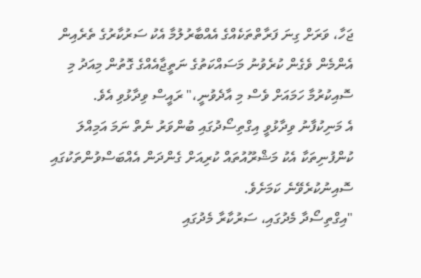ޖަހާ، ވަރަށް ގިނަ ފަރާތްތަކެއްގެ އެއްބާރުލުމާ އެކު ސަރުކާރުގެ ތެރެއިން އެންމެން ވެގެން ކުރެވުނު މަސައްކަތުގެ ނަތީޖާއެއްގެ ގޮތުން މިއަދު މި ސޮއިކުރުމާ ހަމައަށް ވެސް މި އާދެވުނީ،" ރައީސް ވިދާޅުވި އެވެ.
އެ މަނިކުފާނު ވިދާޅުވީ އިގްތިސޯދުގައި ބުންވަރު ނެތް ނަމަ އަމިއްލަ ކުންފުނިތަކާ އެކު މަޝްރޫއުތައް ކުރިއަށް ގެންދަން އެއްބަސްވުންތަކުގައި ސޮއިނުކުރެވޭނެ ކަމަށެވެ.
"އިގްތިސޯދާ މެދުގައި، ސަރުކާރާ މެދުގައި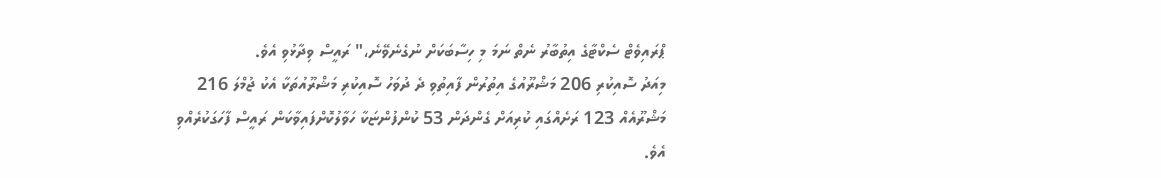ޕްރައިވެޓް ސެކްޓާގެ އިތުބާރު ނެތް ނަމަ މި ހިސާބަކަށް ނުގެނެވޭނެ،" ރައީސް ވިދާޅުވި އެވެ.
މިއަދު ސޮއިކުރި 206 މަޝްރޫއުގެ އިތުރުން ފާއިތުވި ދެ ދުވަހު ސޮއިކުރި މަޝްރޫއުތަކާ އެކު ޖުމްލަ 216 މަޝްރޫއެއް 123 ރަށެއްގައި ކުރިއަށް ގެންދަން 53 ކުންފުންޏަކާ ހަވާލުކޮށްފައިވާކަން ރައީސް ފާހަގަކުރެއްވި އެވެ.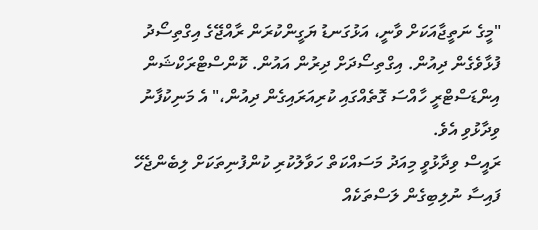"މީގެ ނަތީޖާއަކަށް ވާނީ، އަޅުގަނޑު ޔަގީންކުރަން ރާއްޖޭގެ އިގްތިސޯދު ފުޅާވެގެން ދިއުން. އިގްތިސޯދަށް ދިރުން އައުން. ކޮންސްޓްރަކްޝަން އިންޑަސްޓްރީ ހާއްސަ ގޮތެއްގައި ކުރިއަރައިގެން ދިއުން،" އެ މަނިކުފާނު ވިދާޅުވި އެވެ.
ރައީސް ވިދާޅުވީ މިއަދު މަސައްކަތް ހަވާލުކުރި ކުންފުނިތަކަށް ލިބެންޖެހޭ ފައިސާ ނުލިބިގެން ލަސްތަކެއް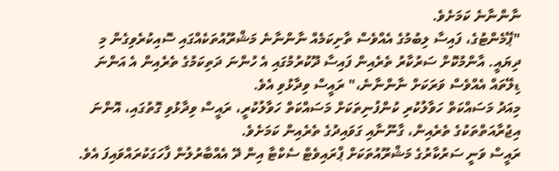ނާންނާނެ ކަމަށެވެ.
"ޕޭމެންޓުގެ، ފައިސާ ލިބުމުގެ އެއްވެސް ތާށިކަމެއް ނާންނާނެ މަޝްރޫއުތަކެއްގައި ސޮއިކުރެވިގެން މި ދިޔައީ. އާންމުކޮށް ސަރުކާރު ތެރެއިން ފައިސާ ދޫކުރުމުގައި އެ ހުންނަ ދަތިކަމުގެ ތެރެއިން އެ އަންނަ ޑިލޭތައް އެއްވެސް ވަރަކަށް ނާންނާނެ،" ރައީސް ވިދާޅުވި އެވެ.
މިއަދު މަސައްކަތް ހަވާލުކުރި ކުންފުނިތަކަށް މަސައްކަތް ހަވާލުކުރީ، ރައީސް ވިދާޅުވި ގޮތުގައި، އޮންނަ އިޖުރާއަތްތަކުގެ ތެރެއިން، ގާނޫނާއި ގަވައިދުގެ ތެރެއިން ކަމަށެވެ.
ރައީސް ވަނީ ސަރުކާރުގެ މަޝްރޫއުތަކަށް ޕްރައިވެޓް ސެކްޓާ އިން ދޭ އެއްބާރުލުން ފާހަގަކުރައްވައިފަ އެވެ.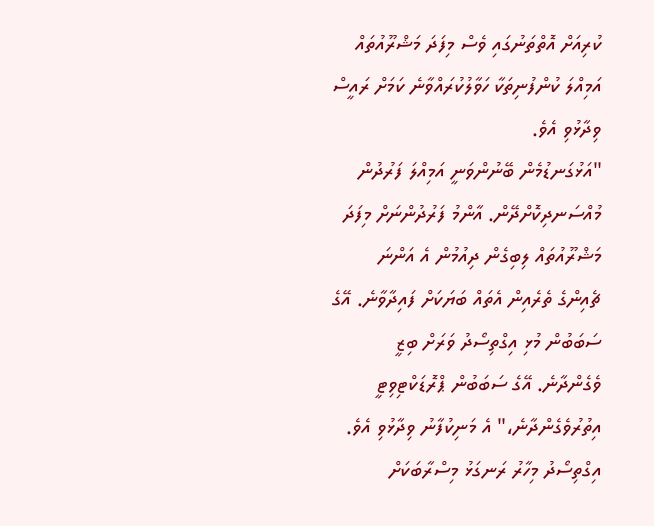ކުރިއަށް އޮތްތަނުގައި ވެސް މިފަދަ މަޝްރޫއުތައް އަމިއްލަ ކުންފުނިތަކާ ހަވާލުކުރައްވާނެ ކަމަށް ރައީސް ވިދާޅުވި އެވެ.
"އަޅުގަނޑުމެން ބޭނުންވަނީ އަމިއްލަ ފަރުދުން މުއްސަނދިކޮށްދޭން. އާންމު ފަރުދުންނަށް މިފަދަ މަޝްރޫއުތައް ލިބިގެން ދިއުމުން އެ އަންނަ ޗެއިންގެ ތެރެއިން އެތައް ބަޔަކަށް ފައިދާވާނެ. އޭގެ ސަބަބުން މުޅި އިގްތިސޯދު ވަރަށް ބިޒީ ވެގެންދާނެ. އޭގެ ސަބަބުން ޕްރޮޑަކްޓިވިޓީ އިތުރުވެގެންދާނެ،" އެ މަނިކުފާނު ވިދާޅުވި އެވެ.
އިގްތިސޯދު މިހާރު ރަނގަޅު މިސްރާބަކަށް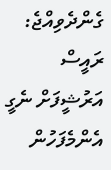ގެންދެވިއްޖެ: ރައީސް
އަރުޝީފަށް ނެގީ
އެންމެފަހުން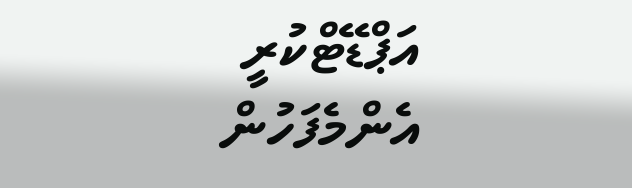އަޕްޑޭޓްކުރީ
އެންމެފަހުން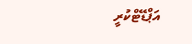އަޕްޑޭޓްކުރީ